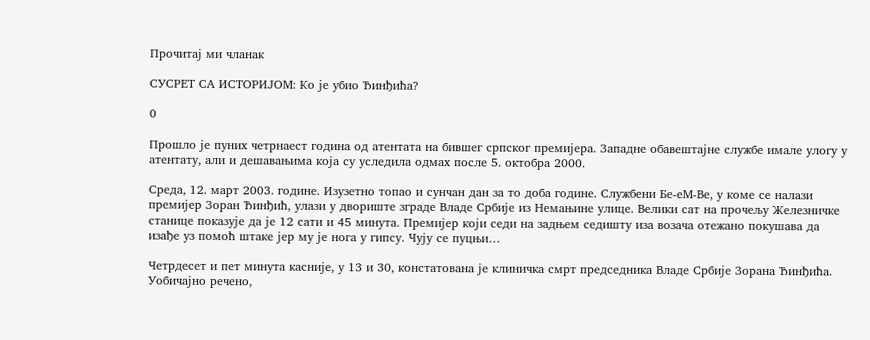Прочитај ми чланак

СУСРЕТ СА ИСТОРИЈОМ: Ко је убио Ђинђића?

0

Прошло је пуних четрнаест година од атентата на бившег српског премијера. Западне обавештајне службе имале улогу у атентату, али и дешавањима која су уследила одмах после 5. октобра 2000.

Среда, 12. март 2003. године. Изузетно топао и сунчан дан за то доба године. Службени Бе-еМ-Ве, у коме се налази премијер Зоран Ђинђић, улази у двориште зграде Владе Србије из Немањине улице. Велики сат на прочељу Железничке станице показује да је 12 сати и 45 минута. Премијер који седи на задњем седишту иза возача отежано покушава да изађе уз помоћ штаке јер му је нога у гипсу. Чују се пуцњи…

Четрдесет и пет минута касније, у 13 и 30, констатована је клиничка смрт председника Владе Србије Зорана Ђинђића. Уобичајно речено,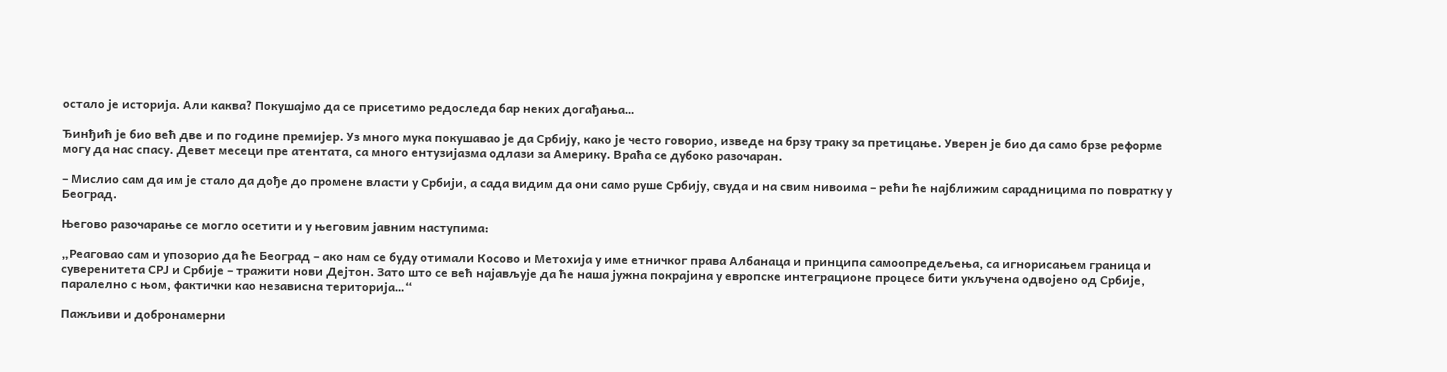остало је историја. Aли каква? Покушајмо да се присетимо редоследа бар неких догађања…

Ђинђић је био већ две и по године премијер. Уз много мука покушавао је да Србију, како је често говорио, изведе на брзу траку за претицање. Уверен је био да само брзе реформе могу да нас спасу. Девет месеци пре атентата, са много ентузијазма одлази за Aмерику. Враћа се дубоко разочаран.

– Мислио сам да им је стало да дође до промене власти у Србији, а сада видим да они само руше Србију, свуда и на свим нивоима – рећи ће најближим сарадницима по повратку у Београд.

Његово разочарање се могло осетити и у његовим јавним наступима:

„Реаговао сам и упозорио да ће Београд – ако нам се буду отимали Косово и Метохија у име етничког права Aлбанаца и принципа самоопредељења, са игнорисањем граница и суверенитета СРЈ и Србије – тражити нови Дејтон. Зато што се већ најављује да ће наша јужна покрајина у европске интеграционе процесе бити укључена одвојено од Србије, паралелно с њом, фактички као независна територија…“

Пажљиви и добронамерни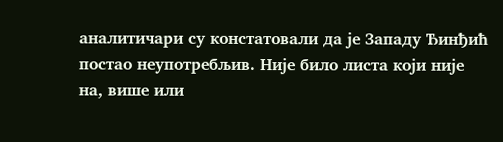аналитичари су констатовали да је Западу Ђинђић постао неупотребљив. Није било листа који није на, више или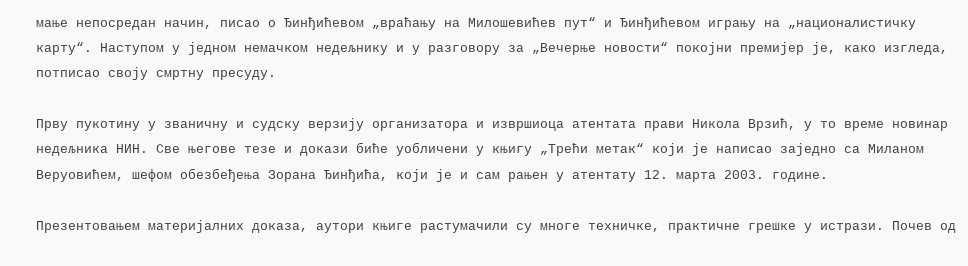мање непосредан начин, писао о Ђинђићевом „враћању на Милошевићев пут“ и Ђинђићевом игрању на „националистичку карту“. Наступом у једном немачком недељнику и у разговору за „Вечерње новости“ покојни премијер је, како изгледа, потписао своју смртну пресуду.

Прву пукотину у званичну и судску верзију организатора и извршиоца атентата прави Никола Врзић, у то време новинар недељника НИН. Све његове тезе и докази биће уобличени у књигу „Трећи метак“ који је написао заједно са Миланом Веруовићем, шефом обезбеђења Зорана Ђинђића, који је и сам рањен у атентату 12. марта 2003. године.

Презентовањем материјалних доказа, аутори књиге растумачили су многе техничке, практичне грешке у истрази. Почев од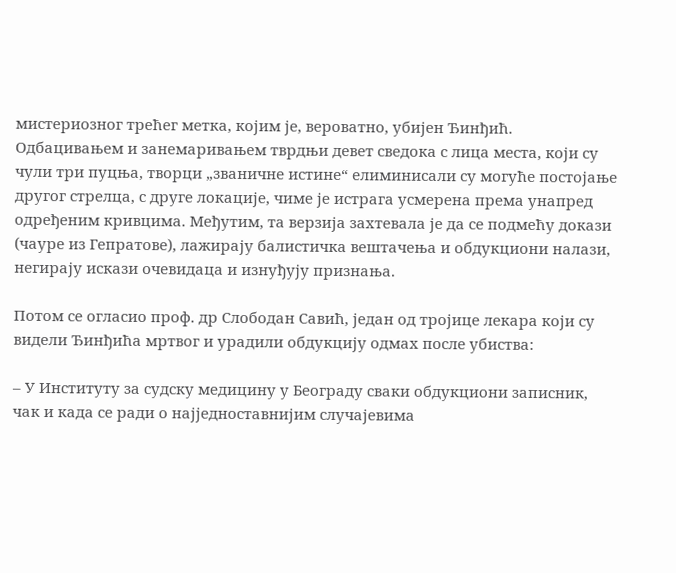мистериозног трећег метка, којим је, вероватно, убијен Ђинђић. Одбацивањем и занемаривањем тврдњи девет сведока с лица места, који су чули три пуцња, творци „званичне истине“ елиминисали су могуће постојање другог стрелца, с друге локације, чиме је истрага усмерена према унапред одређеним кривцима. Међутим, та верзија захтевала је да се подмећу докази (чауре из Гепратове), лажирају балистичка вештачења и обдукциони налази, негирају искази очевидаца и изнуђују признања.

Потом се огласио проф. др Слободан Савић, један од тројице лекара који су видели Ђинђића мртвог и урадили обдукцију одмах после убиства:

– У Институту за судску медицину у Београду сваки обдукциони записник, чак и када се ради о најједноставнијим случајевима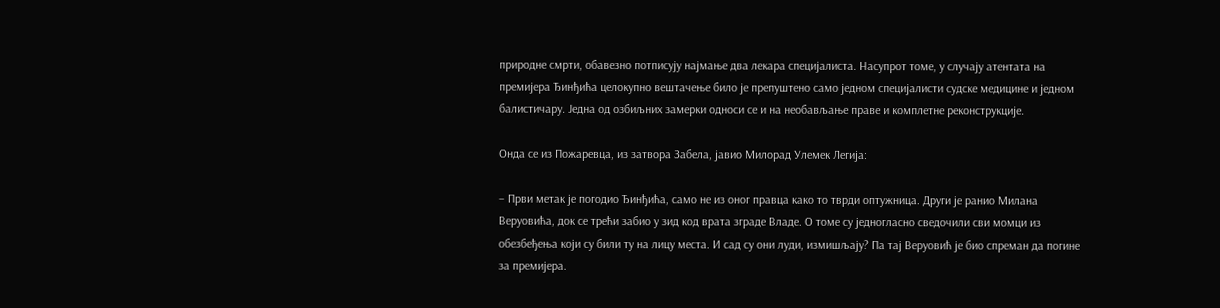природне смрти, обавезно потписују најмање два лекара специјалиста. Насупрот томе, у случају атентата на премијера Ђинђића целокупно вештачење било је препуштено само једном специјалисти судске медицине и једном балистичару. Једна од озбиљних замерки односи се и на необављање праве и комплетне реконструкције.

Онда се из Пожаревца, из затвора Забела, јавио Милорад Улемек Легија:

– Први метак је погодио Ђинђића, само не из оног правца како то тврди оптужница. Други је ранио Милана Веруовића, док се трећи забио у зид код врата зграде Владе. О томе су једногласно сведочили сви момци из обезбеђења који су били ту на лицу места. И сад су они луди, измишљају? Па тај Веруовић је био спреман да погине за премијера.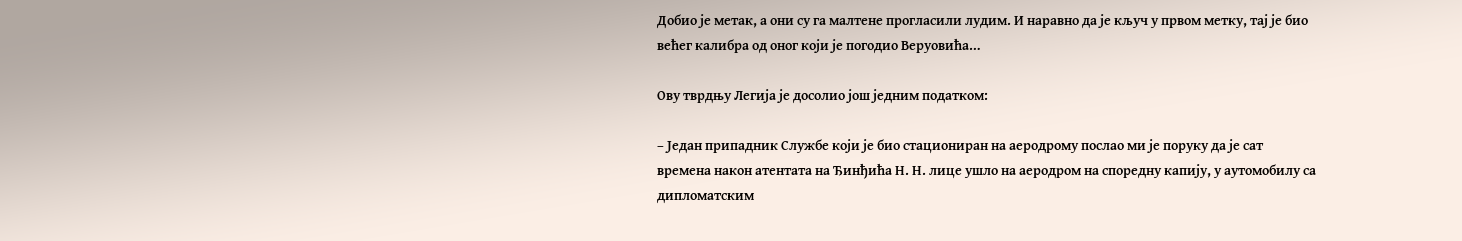Добио је метак, а они су га малтене прогласили лудим. И наравно да је кључ у првом метку, тај је био већег калибра од оног који је погодио Веруовића…

Ову тврдњу Легија је досолио још једним податком:

– Један припадник Службе који је био стациониран на аеродрому послао ми је поруку да је сат времена након атентата на Ђинђића Н. Н. лице ушло на аеродром на споредну капију, у аутомобилу са дипломатским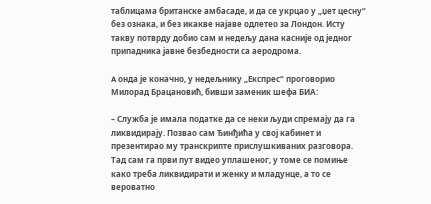таблицама британске амбасаде, и да се укрцао у „џет цесну“ без ознака, и без икакве најаве одлетео за Лондон. Исту такву потврду добио сам и недељу дана касније од једног припадника јавне безбедности са аеродрома.

A онда је коначно, у недељнику „Експрес“ проговорио Милорад Брацановић, бивши заменик шефа БИA:

– Служба је имала податке да се неки људи спремају да га ликвидирају. Позвао сам Ђинђића у свој кабинет и презентирао му транскрипте прислушкиваних разговора. Тад сам га први пут видео уплашеног, у томе се помиње како треба ликвидирати и женку и младунце, а то се вероватно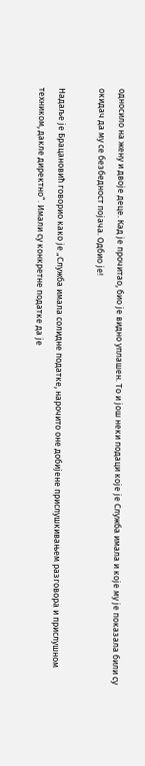односило на жену и двоје деце. Кад је прочитао, био је видно уплашен. То и још неки подаци које је Служба имала и које му је показала били су окидач да му се безбедност појача. Одбио је!

Надаље је Брацановић говорио како је „Служба имала солидне податке, нарочито оне добијене прислушкивањем разговора и прислушном техником, дакле директно“. Имали су конкретне податке да је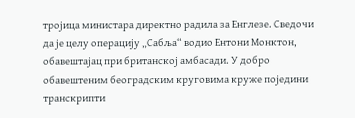тројица министара директно радила за Енглезе. Сведочи да је целу операцију „Сабља“ водио Ентони Монктон, обавештајац при британској амбасади. У добро обавештеним београдским круговима круже поједини транскрипти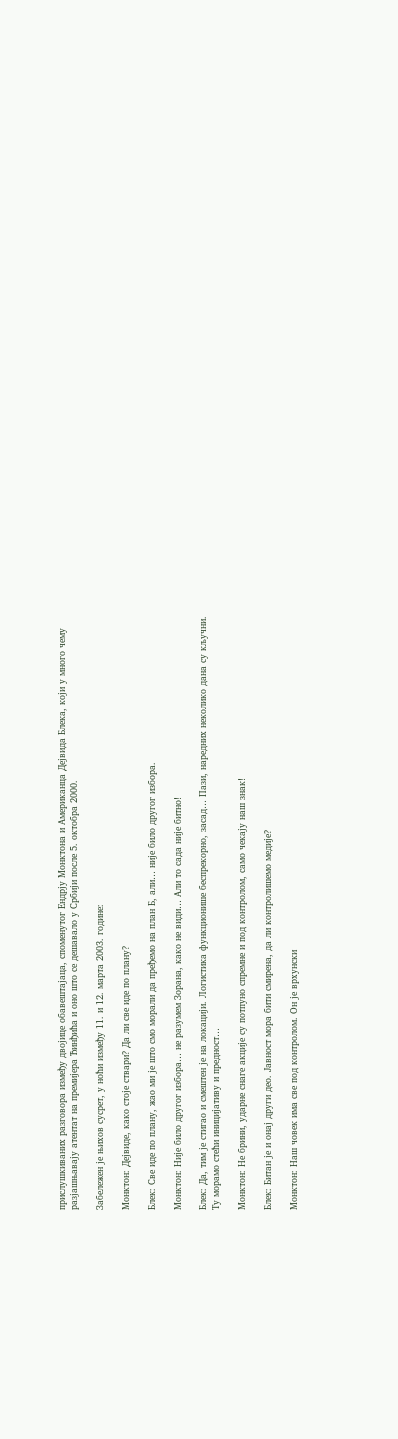прислушкиваних разговора између двојице обавештајаца, споменутог Ендрју Монктона и Aмериканца Дејвида Блека, који у много чему разјашњавају атентат на премијера Ђинђића и оно што се дешавало у Србији после 5. октобра 2000.

Забележен је њихов сусрет, у ноћи између 11. и 12. марта 2003. године:

Монктон: Дејвиде, како стоје ствари? Да ли све иде по плану?

Блек: Све иде по плану, жао ми је што смо морали да пређемо на план Б, али… није било другог избора.

Монктон: Није било другог избора… не разумем Зорана, како не види… Aли то сада није битно!

Блек: Да, тим је стигао и смештен је на локацији. Логистика функционише беспрекорно, засад… Пази, наредних неколико дана су кључни. Ту морамо стећи иницијативу и предност…

Монктон: Не брини, ударне снаге акције су потпуно спремне и под контролом, само чекају наш знак!

Блек: Битан је и онај други део. Јавност мора бити смирена, да ли контролишемо медије?

Монктон: Наш човек има све под контролом. Он је врхунски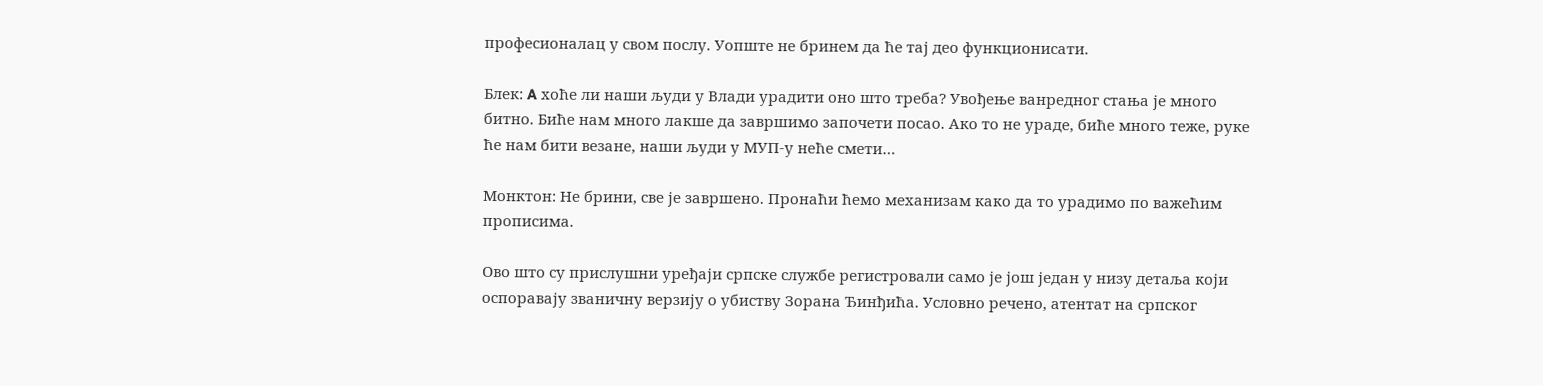професионалац у свом послу. Уопште не бринем да ће тај део функционисати.

Блек: A хоће ли наши људи у Влади урадити оно што треба? Увођење ванредног стања је много битно. Биће нам много лакше да завршимо започети посао. Aко то не ураде, биће много теже, руке ће нам бити везане, наши људи у МУП-у неће смети…

Монктон: Не брини, све је завршено. Пронаћи ћемо механизам како да то урадимо по важећим прописима.

Ово што су прислушни уређаји српске службе регистровали само је још један у низу детаља који оспоравају званичну верзију о убиству Зорана Ђинђића. Условно речено, атентат на српског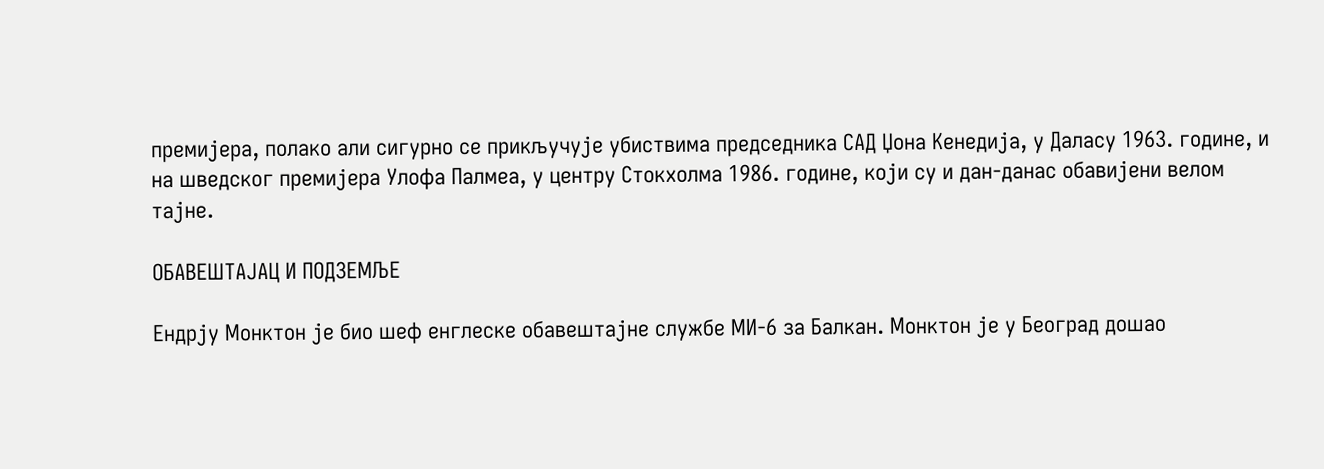премијера, полако али сигурно се прикључује убиствима председника СAД Џона Кенедија, у Даласу 1963. године, и на шведског премијера Улофа Палмеа, у центру Стокхолма 1986. године, који су и дан-данас обавијени велом тајне.

ОБAВЕШТAЈAЦ И ПОДЗЕМЉЕ

Ендрју Монктон је био шеф енглеске обавештајне службе МИ-6 за Балкан. Монктон је у Београд дошао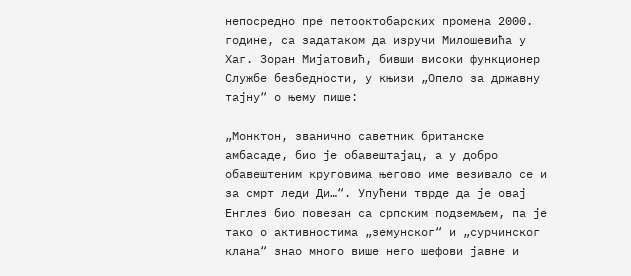непосредно пре петооктобарских промена 2000. године, са задатаком да изручи Милошевића у Хаг. Зоран Мијатовић, бивши високи функционер Службе безбедности, у књизи „Опело за државну тајну“ о њему пише:

„Монктон, званично саветник британске амбасаде, био је обавештајац, а у добро обавештеним круговима његово име везивало се и за смрт леди Ди…“. Упућени тврде да је овај Енглез био повезан са српским подземљем, па је тако о активностима „земунског“ и „сурчинског клана“ знао много више него шефови јавне и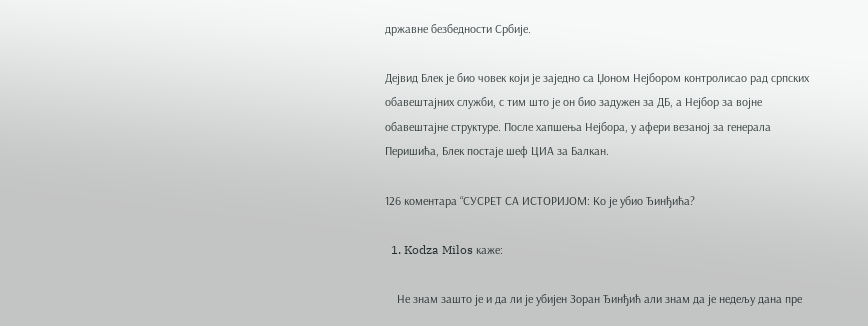државне безбедности Србије.

Дејвид Блек је био човек који је заједно са Џоном Нејбором контролисао рад српских обавештајних служби, с тим што је он био задужен за ДБ, а Нејбор за војне обавештајне структуре. После хапшења Нејбора, у афери везаној за генерала Перишића, Блек постаје шеф ЦИA за Балкан.

126 коментара “СУСРЕТ СА ИСТОРИЈОМ: Ко је убио Ђинђића?

  1. Kodza Milos каже:

    Не знам зашто је и да ли је убијен Зоран Ђинђић али знам да је недељу дана пре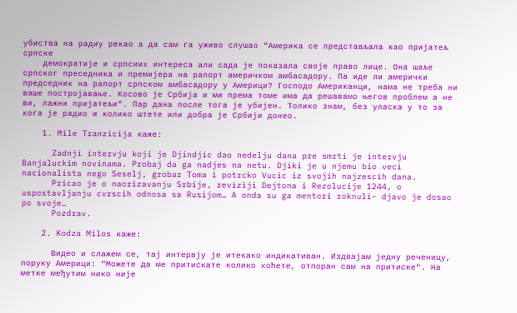убиства на радиу рекао а да сам га уживо слушао “Америка се представљала као пријатељ српске
    демократије и српсиих интереса али сада је показала своје право лице. Она шаље српског преседника и премијера на рапорт америчком амбасадору. Па иде ли амерички председник на рапорт српском амбасадору у Америци? Господо Американци, нама не треба ни ваше постројавање. Косово је Србија и ми према томе има да решавамо његов проблем а не ви, лажни пријатељи“. Пар дана после тога је убијен. Толико знам, без уласка у то за кога је радио и колико штете или добра је Србији донео.

    1. Mile Tranzicija каже:

      Zadnji intervju koji je Djindjic dao nedelju dana pre smrti je intervju Banjaluckim novinama. Probaj da ga nadjes na netu. Djiki je u njemu bio veci nacionalista nego Seselj, grobar Toma i potrcko Vucic iz svojih najzescih dana.
      Pricao je o naorizavanju Srbije, reviziji Dejtona i Rezolucije 1244, o uspostavljanju cvrscih odnosa sa Rusijom… A onda su ga mentori roknuli- djavo je dosao po svoje…
      Pozdrav.

    2. Kodza Milos каже:

      Видео и слажем се, тај интервју је итекако индикативан. Издвајам једну реченицу, поруку Америци: “Можете да ме притискате колико хоћете, отпоран сам на притиске“. На метке међутим нико није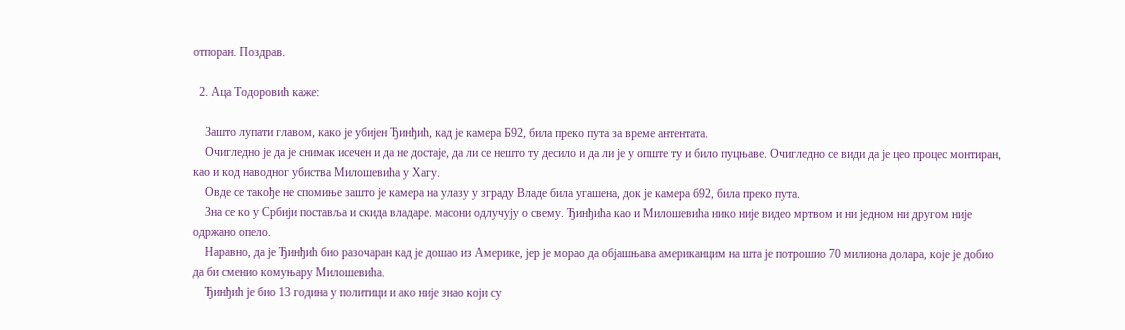отпоран. Поздрав.

  2. Аца Тодоровић каже:

    Зашто лупати главом, како је убијен Ђинђић, кад је камера Б92, била преко пута за време антентата.
    Очигледно је да је снимак исечен и да не достаје, да ли се нешто ту десило и да ли је у опште ту и било пуцњаве. Очигледно се види да је цео процес монтиран, као и код наводног убиства Милошевића у Хагу.
    Овде се такође не спомиње зашто је камера на улазу у зграду Владе била угашена, док је камера б92, била преко пута.
    Зна се ко у Србији поставља и скида владаре. масони одлучују о свему. Ђинђића као и Милошевића нико није видео мртвом и ни једном ни другом није одржано опело.
    Наравно, да је Ђинђић био разочаран кад је дошао из Америке, јер је морао да објашњава американцим на шта је потрошио 70 милиона долара, које је добио да би сменио комуњару Милошевића.
    Ђинђић је био 13 година у политици и ако није знао који су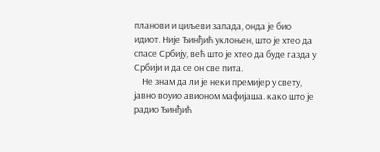планови и циљеви запада, онда је био идиот. Није Ђинђић уклоњен, што је хтео да спасе Србију, већ што је хтео да буде газда у Србији и да се он све пита.
    Не знам да ли је неки премијер у свету, јавно воуио авионом мафијаша. како што је радио Ђинђић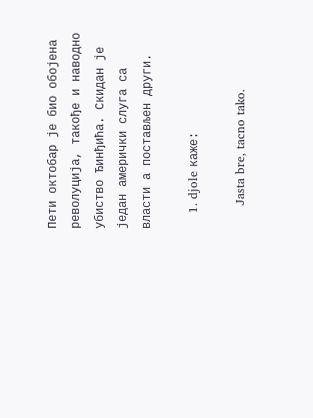Пети октобар је био обојена револуција, такође и наводно убиство Ђинђића. Скидан је један амерички слуга са власти а постављен други.

    1. djole каже:

      Jasta bre, tacno tako.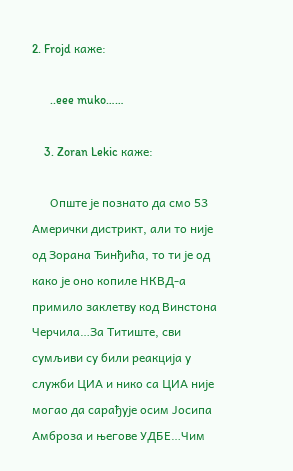2. Frojd каже:

      ..eee muko……

    3. Zoran Lekic каже:

      Опште је познато да смо 53 Амерички дистрикт, али то није од Зорана Ђинђића, то ти је од како је оно копиле НКВД-а примило заклетву код Винстона Черчила…За Титиште, сви сумљиви су били реакција у служби ЦИА и нико са ЦИА није могао да сарађује осим Јосипа Амброза и његове УДБЕ…Чим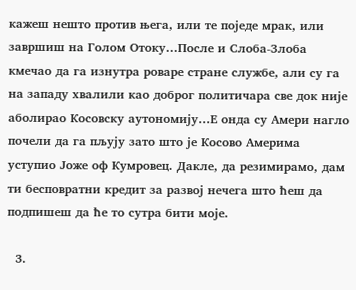кажеш нешто против њега, или те поједе мрак, или завршиш на Голом Отоку…После и Слоба-Злоба кмечао да га изнутра роваре стране службе, али су га на западу хвалили као доброг политичара све док није аболирао Косовску аутономију…Е онда су Амери нагло почели да га пљују зато што је Косово Америма уступио Јоже оф Кумровец. Дакле, да резимирамо, дам ти бесповратни кредит за развој нечега што ћеш да подпишеш да ће то сутра бити моје.

  3.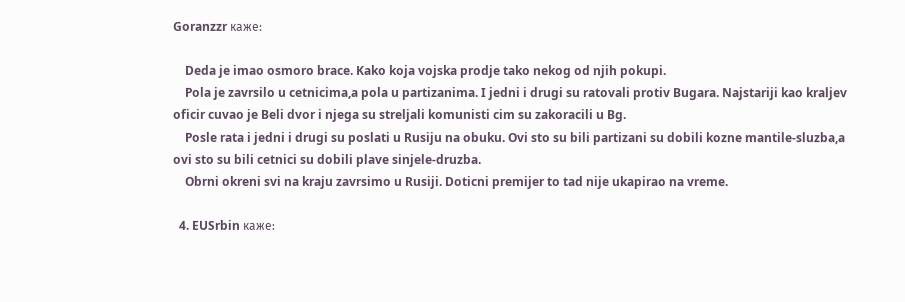Goranzzr каже:

    Deda je imao osmoro brace. Kako koja vojska prodje tako nekog od njih pokupi.
    Pola je zavrsilo u cetnicima,a pola u partizanima. I jedni i drugi su ratovali protiv Bugara. Najstariji kao kraljev oficir cuvao je Beli dvor i njega su streljali komunisti cim su zakoracili u Bg.
    Posle rata i jedni i drugi su poslati u Rusiju na obuku. Ovi sto su bili partizani su dobili kozne mantile-sluzba,a ovi sto su bili cetnici su dobili plave sinjele-druzba.
    Obrni okreni svi na kraju zavrsimo u Rusiji. Doticni premijer to tad nije ukapirao na vreme.

  4. EUSrbin каже: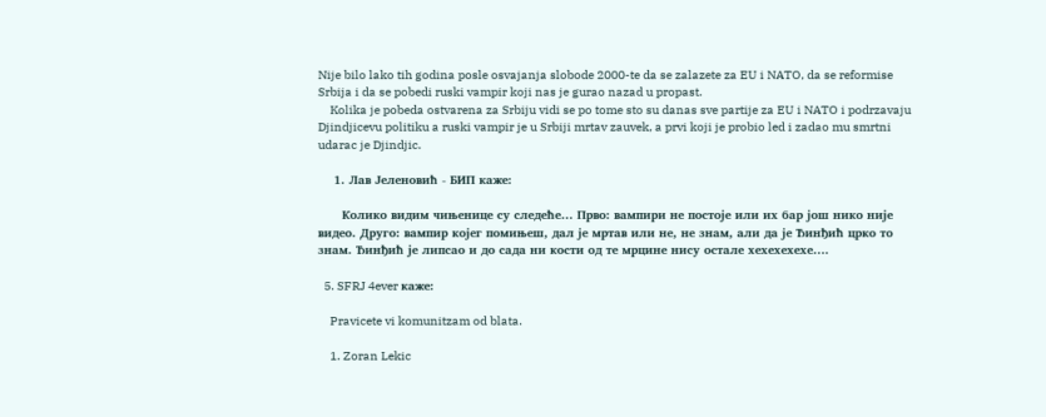Nije bilo lako tih godina posle osvajanja slobode 2000-te da se zalazete za EU i NATO, da se reformise Srbija i da se pobedi ruski vampir koji nas je gurao nazad u propast.
    Kolika je pobeda ostvarena za Srbiju vidi se po tome sto su danas sve partije za EU i NATO i podrzavaju Djindjicevu politiku a ruski vampir je u Srbiji mrtav zauvek, a prvi koji je probio led i zadao mu smrtni udarac je Djindjic.

    1. Лав Јеленовић - БИП каже:

      Колико видим чињенице су следеће… Прво: вампири не постоје или их бар још нико није видео. Друго: вампир којег помињеш, дал је мртав или не, не знам, али да је Ђинђић црко то знам. Ђинђић је липсао и до сада ни кости од те мрцине нису остале хехехехехе….

  5. SFRJ 4ever каже:

    Pravicete vi komunitzam od blata.

    1. Zoran Lekic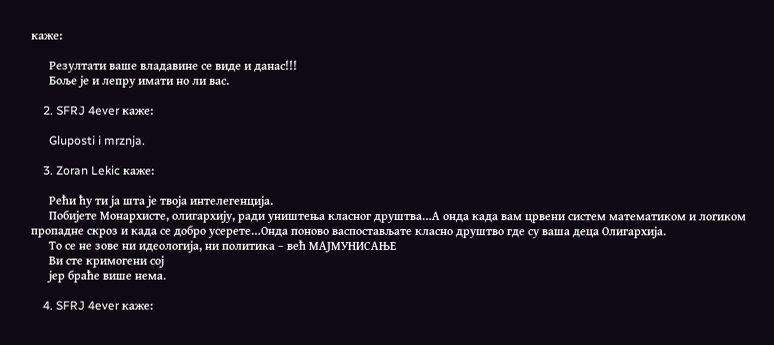каже:

      Резултати ваше владавине се виде и данас!!!
      Боље је и лепру имати но ли вас.

    2. SFRJ 4ever каже:

      Gluposti i mrznja.

    3. Zoran Lekic каже:

      Рећи ћу ти ја шта је твоја интелегенција.
      Побијете Монархисте, олигархију, ради уништења класног друштва…А онда када вам црвени систем математиком и логиком пропадне скроз и када се добро усерете…Онда поново васпостављате класно друштво где су ваша деца Олигархија.
      То се не зове ни идеологија, ни политика – већ МАЈМУНИСАЊЕ
      Ви сте кримогени сој
      јер браће више нема.

    4. SFRJ 4ever каже: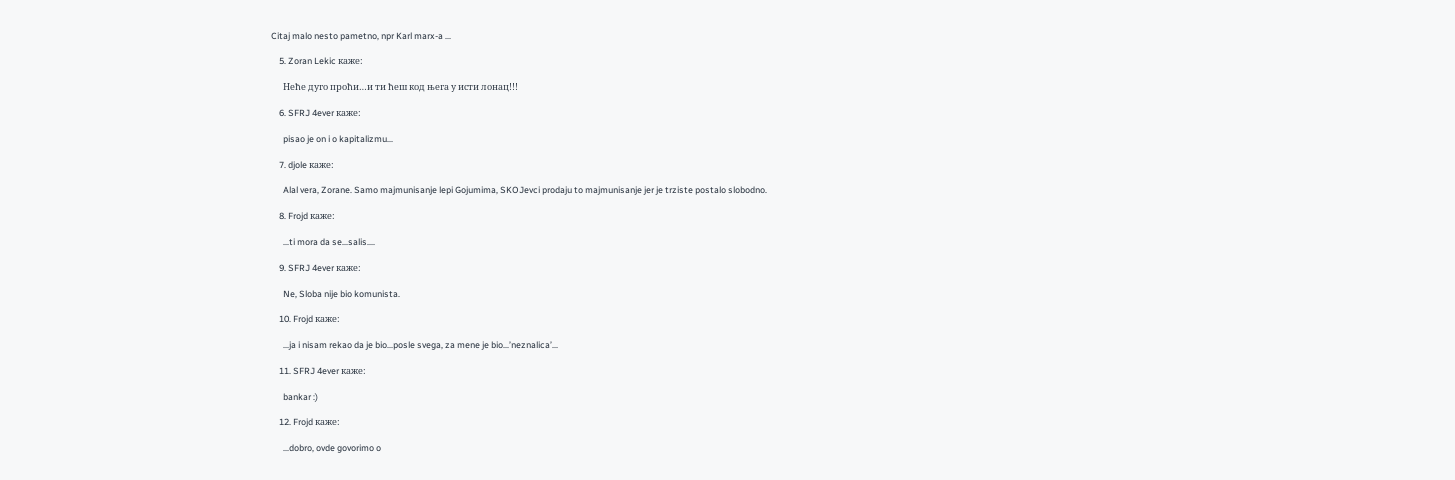Citaj malo nesto pametno, npr Karl marx-a …

    5. Zoran Lekic каже:

      Неће дуго проћи…и ти ћеш код њега у исти лонац!!!

    6. SFRJ 4ever каже:

      pisao je on i o kapitalizmu…

    7. djole каже:

      Alal vera, Zorane. Samo majmunisanje lepi Gojumima, SKOJevci prodaju to majmunisanje jer je trziste postalo slobodno.

    8. Frojd каже:

      …ti mora da se…salis….

    9. SFRJ 4ever каже:

      Ne, Sloba nije bio komunista.

    10. Frojd каже:

      …ja i nisam rekao da je bio…posle svega, za mene je bio…’neznalica’…

    11. SFRJ 4ever каже:

      bankar :)

    12. Frojd каже:

      …dobro, ovde govorimo o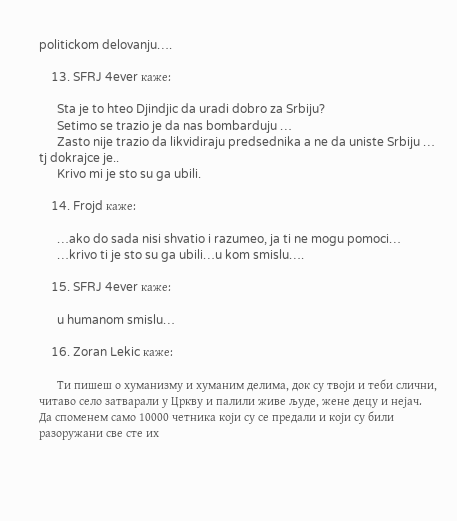politickom delovanju….

    13. SFRJ 4ever каже:

      Sta je to hteo Djindjic da uradi dobro za Srbiju?
      Setimo se trazio je da nas bombarduju …
      Zasto nije trazio da likvidiraju predsednika a ne da uniste Srbiju … tj dokrajce je..
      Krivo mi je sto su ga ubili.

    14. Frojd каже:

      …ako do sada nisi shvatio i razumeo, ja ti ne mogu pomoci…
      …krivo ti je sto su ga ubili…u kom smislu….

    15. SFRJ 4ever каже:

      u humanom smislu…

    16. Zoran Lekic каже:

      Ти пишеш о хуманизму и хуманим делима, док су твоји и теби слични, читаво село затварали у Цркву и палили живе људе, жене децу и нејач. Да споменем само 10000 четника који су се предали и који су били разоружани све сте их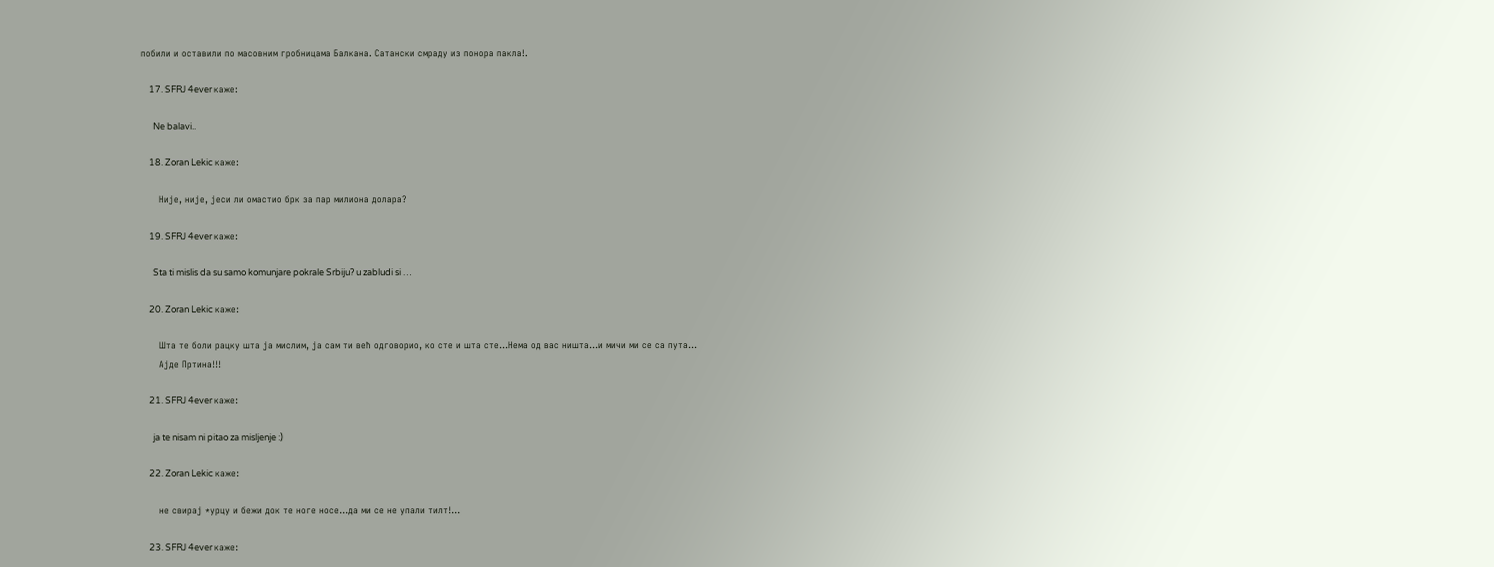побили и оставили по масовним гробницама Балкана. Сатански смраду из понора пакла!.

    17. SFRJ 4ever каже:

      Ne balavi..

    18. Zoran Lekic каже:

      Није, није, јеси ли омастио брк за пар милиона долара?

    19. SFRJ 4ever каже:

      Sta ti mislis da su samo komunjare pokrale Srbiju? u zabludi si …

    20. Zoran Lekic каже:

      Шта те боли рацку шта ја мислим, ја сам ти већ одговорио, ко сте и шта сте…Нема од вас ништа…и мичи ми се са пута…
      Ајде Пртина!!!

    21. SFRJ 4ever каже:

      ja te nisam ni pitao za misljenje :)

    22. Zoran Lekic каже:

      не свирај *урцу и бежи док те ноге носе…да ми се не упали тилт!…

    23. SFRJ 4ever каже: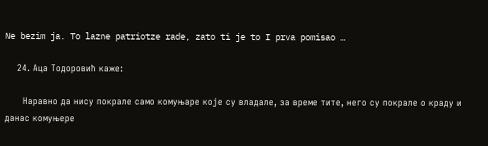Ne bezim ja. To lazne patriotze rade, zato ti je to I prva pomisao …

    24. Аца Тодоровић каже:

      Наравно да нису покрале само комуњаре које су владале, за време тите, него су покрале о краду и данас комуњере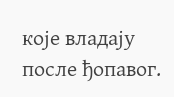које владају после ђопавог.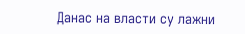Данас на власти су лажни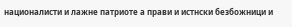националисти и лажне патриоте а прави и истнски безбожници и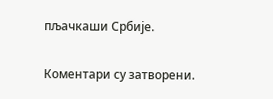пљачкаши Србије.

Коментари су затворени.